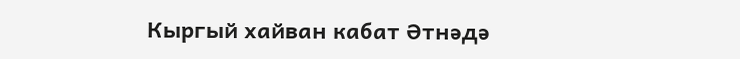Кыргый хайван кабат Әтнәдә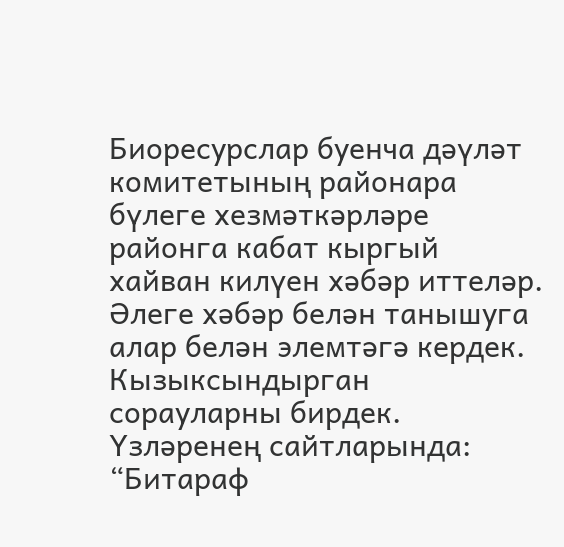Биоресурслар буенча дәүләт комитетының районара бүлеге хезмәткәрләре районга кабат кыргый хайван килүен хәбәр иттеләр.
Әлеге хәбәр белән танышуга алар белән элемтәгә кердек. Кызыксындырган сорауларны бирдек.
Үзләренең сайтларында: “Битараф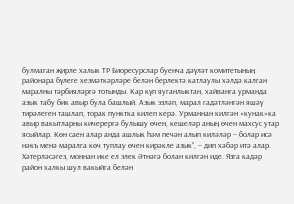булмаган җирле халык ТР Биоресурслар буенча дәүләт комитетының районара бүлеге хезмәткәрләре белән берлектә катлаулы хәлдә калган маралны тәрбияләргә тотынды. Кар күп яуганлыктан, хайванга урманда азык табу бик авыр була башлый. Азык эзләп, марал гадәтләнгән яшәү тирәлеген ташлап, торак пунктка килеп керә. Урманнан килгән «кунак»ка авыр вакытларны кичерергә булышу өчен, кешеләр аның өчен махсус утар ясыйлар. Көн саен алар анда ашлык һәм печән алып киләләр – болар исә нәкъ менә маралга көч туплау өчен кирәкле азык”, – дип хәбәр итә алар.
Хәтерләсәгез, моннан ике ел элек Әтнәгә болан килгән иде. Язга кадәр район халкы шул вакыйга белән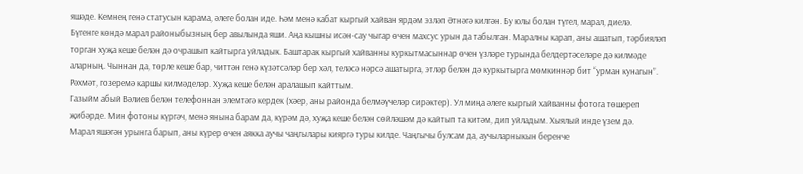яшәде. Кемнең генә статусын карама, әлеге болан иде. Һәм менә кабат кыргый хайван ярдәм эзләп Әтнәгә килгән. Бу юлы болан түгел, марал, диелә.
Бүгенге көндә марал районыбызның бер авылында яши. Аңа кышны исән-сау чыгар өчен махсус урын да табылган. Маралны карап, аны ашатып, тәрбияләп торган хуҗа кеше белән дә очрашып кайтырга уйладык. Баштарак кыргый хайванны куркытмасыннар өчен үзләре турында белдертәселәре дә килмәде аларның. Чыннан да, төрле кеше бар, читтән генә күзәтсәләр бер хәл, теләсә нәрсә ашатырга, этләр белән дә куркытырга мөмкиннәр бит “урман кунагын”. Рәхмәт, гозеремә каршы килмәделәр. Хуҗа кеше белән аралашып кайттым.
Газыйм абый Вәлиев белән телефоннан элемтәгә кердек (хәер, аны районда белмәүчеләр сирәктер). Ул миңа әлеге кыргый хайванны фотога төшереп җибәрде. Мин фотоны күргәч, менә янына барам да, күрәм дә, хуҗа кеше белән сөйләшәм дә кайтып та китәм, дип уйладым. Хыялый инде үзем дә.
Марал яшәгән урынга барып, аны күрер өчен аякка аучы чаңгылары кияргә туры килде. Чаңгычы булсам да, аучыларныкын беренче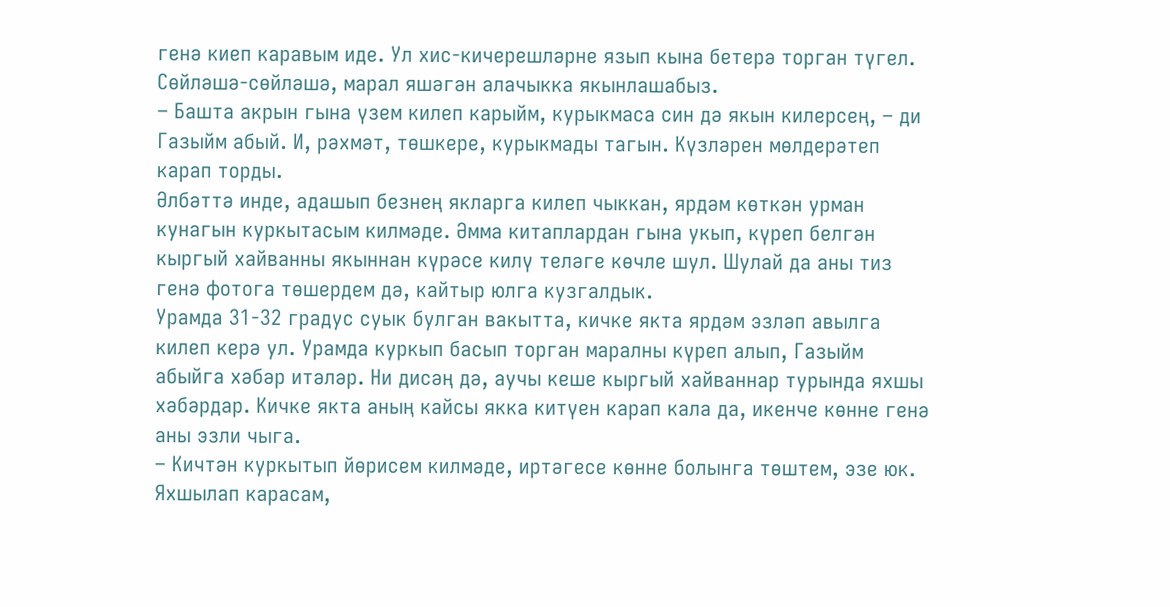генә киеп каравым иде. Ул хис-кичерешләрне язып кына бетерә торган түгел. Сөйләшә-сөйләшә, марал яшәгән алачыкка якынлашабыз.
– Башта акрын гына үзем килеп карыйм, курыкмаса син дә якын килерсең, – ди Газыйм абый. И, рәхмәт, төшкере, курыкмады тагын. Күзләрен мөлдерәтеп карап торды.
Әлбәттә инде, адашып безнең якларга килеп чыккан, ярдәм көткән урман кунагын куркытасым килмәде. Әмма китаплардан гына укып, күреп белгән кыргый хайванны якыннан күрәсе килү теләге көчле шул. Шулай да аны тиз генә фотога төшердем дә, кайтыр юлга кузгалдык.
Урамда 31-32 градус суык булган вакытта, кичке якта ярдәм эзләп авылга килеп керә ул. Урамда куркып басып торган маралны күреп алып, Газыйм абыйга хәбәр итәләр. Ни дисәң дә, аучы кеше кыргый хайваннар турында яхшы хәбәрдар. Кичке якта аның кайсы якка китүен карап кала да, икенче көнне генә аны эзли чыга.
– Кичтән куркытып йөрисем килмәде, иртәгесе көнне болынга төштем, эзе юк. Яхшылап карасам,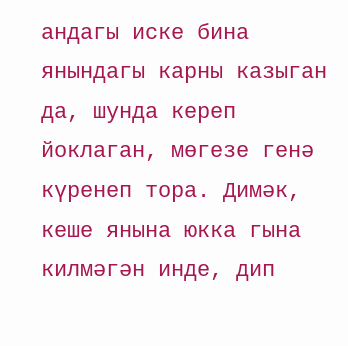андагы иске бина янындагы карны казыган да, шунда кереп йоклаган, мөгезе генә күренеп тора. Димәк, кеше янына юкка гына килмәгән инде, дип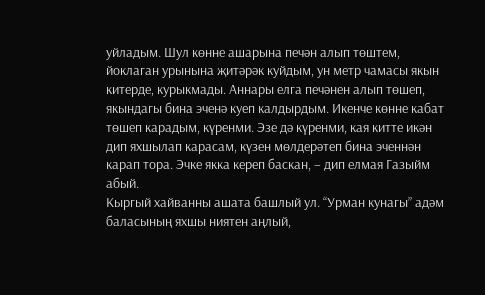уйладым. Шул көнне ашарына печән алып төштем, йоклаган урынына җитәрәк куйдым, ун метр чамасы якын китерде, курыкмады. Аннары елга печәнен алып төшеп, якындагы бина эченә куеп калдырдым. Икенче көнне кабат төшеп карадым, күренми. Эзе дә күренми, кая китте икән дип яхшылап карасам, күзен мөлдерәтеп бина эченнән карап тора. Эчке якка кереп баскан, – дип елмая Газыйм абый.
Кыргый хайванны ашата башлый ул. “Урман кунагы” адәм баласының яхшы ниятен аңлый,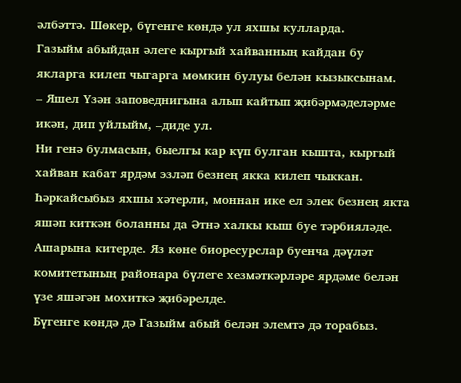әлбәттә. Шөкер, бүгенге көндә ул яхшы кулларда.
Газыйм абыйдан әлеге кыргый хайванның кайдан бу якларга килеп чыгарга мөмкин булуы белән кызыксынам.
– Яшел Үзән заповеднигына алып кайтып җибәрмәделәрме икән, дип уйлыйм, –диде ул.
Ни генә булмасын, быелгы кар күп булган кышта, кыргый хайван кабат ярдәм эзләп безнең якка килеп чыккан. Һәркайсыбыз яхшы хәтерли, моннан ике ел элек безнең якта яшәп киткән боланны да Әтнә халкы кыш буе тәрбияләде. Ашарына китерде. Яз көне биоресурслар буенча дәүләт комитетының районара бүлеге хезмәткәрләре ярдәме белән үзе яшәгән мохиткә җибәрелде.
Бүгенге көндә дә Газыйм абый белән элемтә дә торабыз.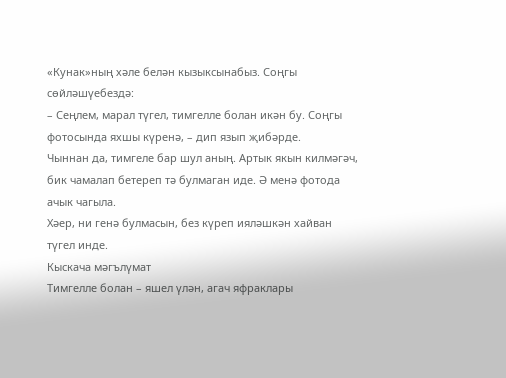«Кунак»ның хәле белән кызыксынабыз. Соңгы сөйләшүебездә:
– Сеңлем, марал түгел, тимгелле болан икән бу. Соңгы фотосында яхшы күренә, – дип язып җибәрде.
Чыннан да, тимгеле бар шул аның. Артык якын килмәгәч, бик чамалап бетереп тә булмаган иде. Ә менә фотода ачык чагыла.
Хәер, ни генә булмасын, без күреп ияләшкән хайван түгел инде.
Кыскача мәгълүмат
Тимгелле болан – яшел үлән, агач яфраклары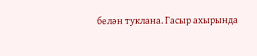белән туклана. Гасыр ахырында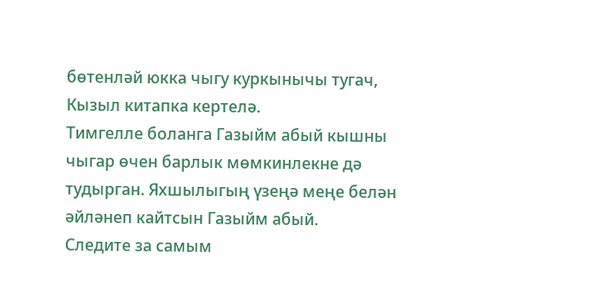бөтенләй юкка чыгу куркынычы тугач, Кызыл китапка кертелә.
Тимгелле боланга Газыйм абый кышны чыгар өчен барлык мөмкинлекне дә тудырган. Яхшылыгың үзеңә меңе белән әйләнеп кайтсын Газыйм абый.
Следите за самым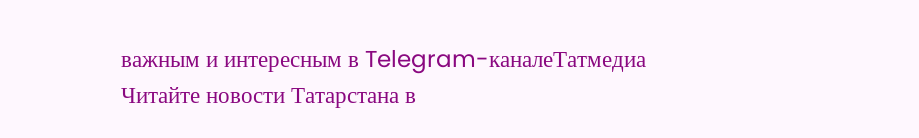важным и интересным в Telegram-каналеТатмедиа
Читайте новости Татарстана в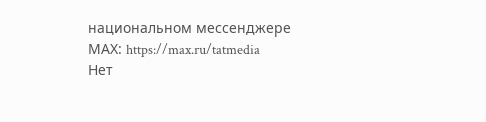национальном мессенджере MАХ: https://max.ru/tatmedia
Нет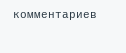комментариев